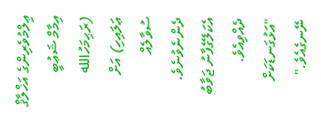ޢިލްމުވެރިންގެ އަޚްލާޤް
އިމާމް ޝަޢުބީ (ރަޙިމަހުالله ޢަލައިހި) އަށް ސުވާލެއް ދެންނެވުނެވެ.
އެކަލޭގެފާނު ޖަވާބު ދެއްވިއެވެ. "އަޅުގަނޑަކަށް ނޭނގެއެވެ."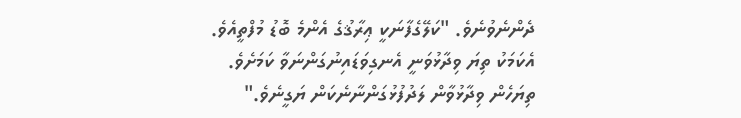ދެންނެވުނެވެ. "ކަލޭގެފާނަކީ ޢިރާޤުގެ އެންމެ ބޮޑު މުފްތީއެވެ. އެކަމަކު ތިޔަ ވިދާޅުވަނީ އެނގިވަޑައިނުގަންނަވާ ކަމަށެވެ. ތިޔަހެން ވިދާޅުވާން ލަދުފުޅުގަންނާނެކަން ޔަގީނެވެ."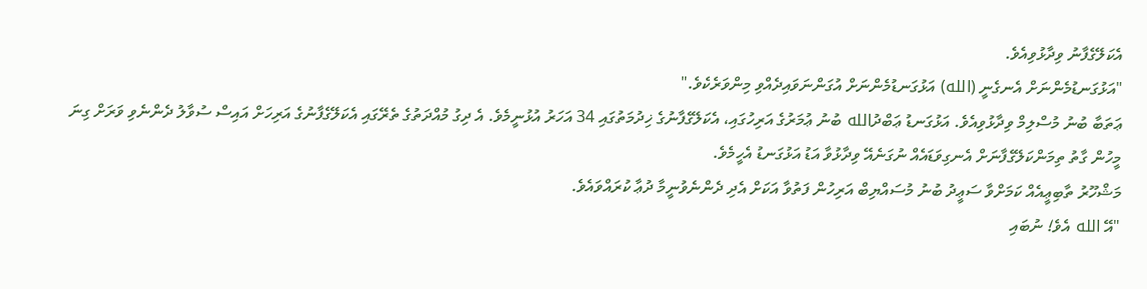އެކަލޭގެފާނު ވިދާޅުވިއެވެ.
"އަޅުގަނޑުމެންނަށް އެނގެނީ (الله) އަޅުގަނޑުމެންނަށް އުގަންނަވައިދެއްވި މިންވަރެކެވެ."
ޢަތަބާ ބުނު މުސްލިމް ވިދާޅުވިއެވެ. އަޅުގަނޑު ޢަބްދުالله ބުނު ޢުމަރުގެ އަރިހުގައި، އެކަލޭގެފާނުގެ ޚިދުމަތުގައި 34 އަހަރު އުޅުނީމެވެ. އެ ދިގު މުއްދަތުގެ ތެރޭގައި އެކަލޭގެފާނުގެ އަރިހަށް އައިސް ސުވާލު ދެންނެވި ވަރަށް ގިނަ މީހުން ގާތު ތިމަންކަލޭގެފާނަށް އެނގިވަޑައެއް ނުގަނެއޭ ވިދާޅުވާ އަޑު އަޅުގަނޑު އެހީމެވެ.
މަޝްހޫރު ތާބިޢީއެއް ކަމަށްވާ ސަޢީދު ބުނު މުސައްޔިބް އަރިހުން ފަތުވާ އަކަށް އެދި ދެންނެވުނީމާ ދުޢާ ކުރައްވައެވެ.
"އޭ الله އެވެ! ނުބައި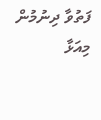ފަތުވާ ދިނުމުން މިއަޅާ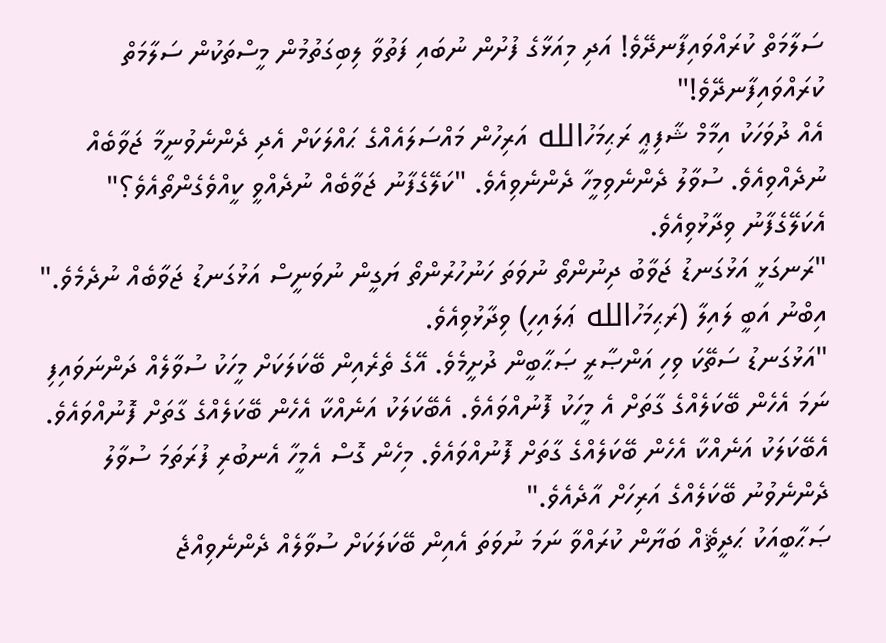ސަލާމަތް ކުރައްވައިފާނދޭވެ! އަދި މިއަޅާގެ ފުށުން ނުބައި ފަތުވާ ލިބިގަތުމުން މީސްތަކުން ސަލާމަތް ކުރައްވައިފާނދޭވެ!"
އެއް ދުވަހަކު އިމާމް ޝާފިޢީ ރަޙިމަހުالله އަރިހުން މައްސަލައެއްގެ ޙައްލަކަށް އެދި ދެންނެވުނީމާ ޖަވާބެއް ނުދެއްވިއެވެ. ސުވާލު ދެންނެވިމީހާ ދެންނެވިއެވެ. "ކަލޭގެފާނު ޖަވާބެއް ނުދެއްވީ ކީއްވެގެންތޯއެވެ؟"
އެކަލޭގެފާނު ވިދާޅުވިއެވެ.
"ރަނގަޅީ އަޅުގަނޑު ޖަވާބު ދިނުންތޯ ނުވަތަ ހަނުހުރުންތޯ ޔަގީން ނުވަނީސް އަޅުގަނޑު ޖަވާބެއް ނުދެމެވެ."
އިބްނު އަބީ ލައިލާ (ރަޙިމަހުالله ޢަލައިހި) ވިދާޅުވިއެވެ.
"އަޅުގަނޑު ސަތޭކަ ވިހި އަންޞާރީ ޞަޙާބީން ދުށީމެވެ. އޭގެ ތެރެއިން ބޭކަލަކަށް މީހަކު ސުވާލެއް ދަންނަވައިފި ނަމަ އެހެން ބޭކަލެއްގެ ގާތަށް އެ މީހަކު ފޮނުއްވައެވެ. އެބޭކަލަކު އަނެއްކާ އެހެން ބޭކަލެއްގެ ގާތަށް ފޮނުއްވައެވެ. އެބޭކަލަކު އަނެއްކާ އެހެން ބޭކަލެއްގެ ގާތަށް ފޮނުއްވައެވެ. މިހެން ގޮސް އެމީހާ އެނބުރި ފުރަތަމަ ސުވާލު ދެންނެވުނު ބޭކަލެއްގެ އަރިހަށް އާދެއެވެ."
ޞަޙާބީއަކު ޙަދީޘެއް ބަޔާން ކުރައްވާ ނަމަ ނުވަތަ އެއިން ބޭކަލަކަށް ސުވާލެއް ދެންނެވިއްޖެ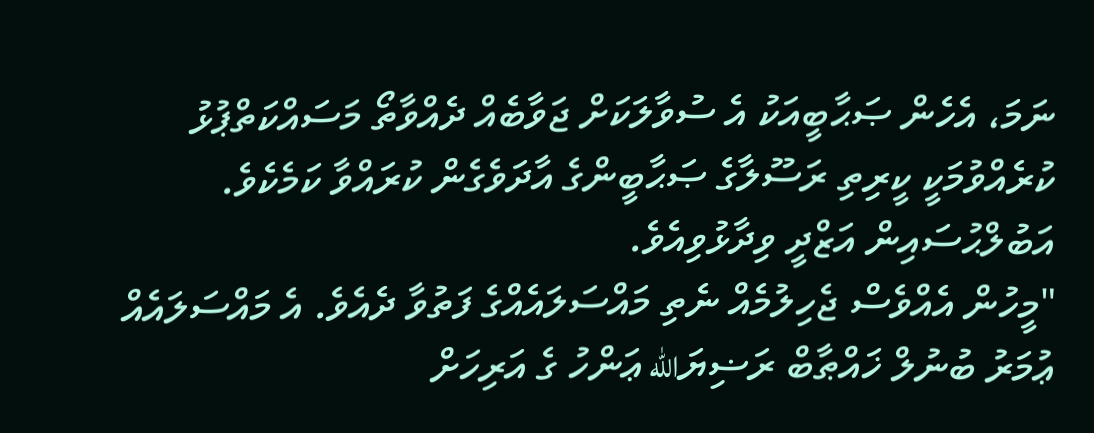ނަމަ، އެހެން ޞަޙާބީއަކު އެ ސުވާލަކަށް ޖަވާބެއް ދެއްވާތޯ މަސައްކަތްޕުޅު ކުރެއްވުމަކީ ކީރިތި ރަސޫލާގެ ޞަޙާބީންގެ އާދަވެގެން ކުރައްވާ ކަމެކެވެ.
އަބުލްޙުސައިން އަޒްދީ ވިދާޅުވިއެވެ.
"މީހުން އެއްވެސް ޖެހިލުމެއް ނެތި މައްސަލައެއްގެ ފަތުވާ ދެއެވެ. އެ މައްސަލައެއް ޢުމަރު ބުނުލް ޚައްޠާބް ރަޟިޔަالله ޢަންހު ގެ އަރިހަށް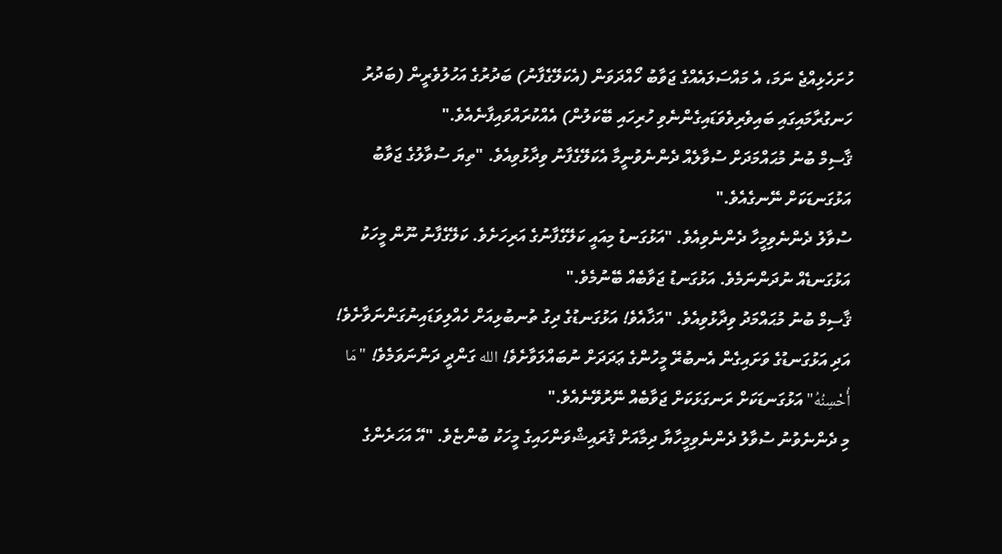ހުށަހެޅިއްޖެ ނަމަ، އެ މައްސަލައެއްގެ ޖަވާބު ހޯއްދަވަން (އެކަލޭގެފާނު) ބަދުރުގެ އަހުލުވެރީން (ބަދުރު ހަނގުރާމައިގައި ބައިވެރިވެވަޑައިގެންނެވި ހުރިހައި ބޭކަލުން) އެއްކުރައްވައިފާނެއެވެ."
ޤާސިމް ބުނު މުޙައްމަދަށް ސުވާލެއް ދެންނެވުނީމާ އެކަލޭގެފާނު ވިދާޅުވިއެވެ. "ތިޔަ ސުވާލުގެ ޖަވާބު އަޅުގަނޑަކަށް ނޭނގެއެވެ."
ސުވާލު ދެންނެވިމީހާ ދެންނެވިއެވެ. "އަޅުގަނޑު މިއައީ ކަލޭގެފާނުގެ އަރިހަށެވެ. ކަލޭގެފާނު ނޫން މީހަކު އަޅުގަނޑެއް ނުދަންނަމެވެ. އަޅުގަނޑު ޖަވާބެއް ބޭނުމެވެ."
ޤާސިމް ބުނު މުޙައްމަދު ވިދާޅުވިއެވެ. "އަޚާއެވެ! އަޅުގަނޑުގެ ދިގު ތުނބުޅިއަށް ހެއްލިވަޑައިނުގަންނަވާށެވެ! އަދި އަޅުގަނޑުގެ ވަށައިގެން އެނބުރޭ މީހުންގެ ޢަދަދަށް ނުބައްލަވާށެވެ! الله ގަންދީ ދަންނަވަމެވެ! "مَا أُحْسِنُهُ" އަޅުގަނޑަކަށް ރަނގަޅަކަށް ޖަވާބެއް ނޭރުވޭނެއެވެ."
މި ދެންނެވުނު ސުވާލު ދެންނެވިމީހާޔާ ދިމާއަށް ޤުރައިޝްވަންހައިގެ މީހަކު ބުންޏެވެ. "އޭ އަހަރެންގެ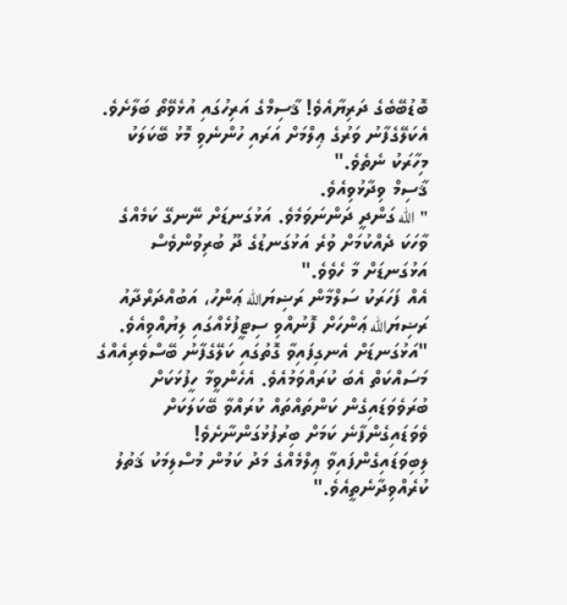ބޮޑުބޭބެގެ ދަރިޔާއެވެ! ޤާސިމްގެ އަރިހުގައި އުޅެވޭތޯ ބަލާށެވެ. އެކަލޭގެފާނު ވަރުގެ ޢިލްމަށް އަރައި ހުންނެވި މޮޅު ބޭކަލަކު މިހާރަކު ނެތެވެ."
ޤާސިމް ވިދާޅުވިއެވެ.
"الله ގަންދީ ދަންނަވަމެވެ. އަޅުގަނޑަށް ނޭނގޭ ކަމެއްގެ ވާހަކަ ދެއްކުމަށް ވުރެ އަޅުގަނޑުގެ ދޫ ބުރިވުންވެސް އަޅުގަނޑަށް މާ ހެވެވެ."
އެއް ފަހަރަކު ސަލްމާން ރަޟިޔަالله ޢަންހު، އަބުއްދަރްދާއު ރަޟިޔަالله ޢަންހަށް ފޮނުއްވި ސިޓީފުޅެއްގައި ލިޔުއްވިއެވެ.
"އަޅުގަނޑަށް އެނގިފައިވާ ގޮތުގައި ކަލޭގެފާނު ބޭސްވެރިއެއްގެ މަސައްކަތް އެބަ ކުރައްވަމުއެވެ. އެހެންވީމާ ހީފުޅަކަށް ބުރަވެވަޑައިގެން ކަންތައްތައް ކުރައްވާ ބޭކަލަކަށް ވެވަޑައިގެންފާނެ ކަމަށް ބިރުފުޅުގަންނާށެވެ! ލިބިވަޑައިގެންފައިވާ ޢިލްމެއްގެ މަދު ކަމުން މުސްލިމަކު ޤަތުލު ކުރެއްވިދާނެތީއެވެ."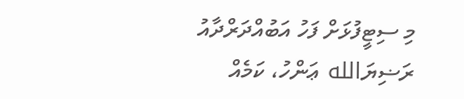މި ސިޓީފުޅަށް ފަހު އަބުއްދަރްދާއު ރަޟިޔަالله ޢަންހު، ކަމެއް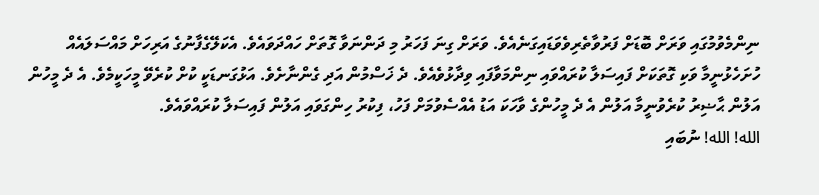ނިންމެވުމުގައި ވަރަށް ބޮޑަށް ފަރުވާތެރިވެވަޑައިގަނެއެވެ. ވަރަށް ގިނަ ފަހަރު މި ދަންނަވާ ގޮތަށް ހައްދަވައެވެ. އެކަލޭގެފާނުގެ އަރިހަށް މައްސަލައެއް ހުށަހެޅުނީމާ ވަކި ގޮތަކަށް ފައިސަލާ ކުރައްވައި ނިންމަވާފައި ވިދާޅުވެއެވެ. ދެ ޚަސްމުން އަދި ގެންނާށެވެ. އަޅުގަނޑަކީ ކުށް ކުރެވޭ މީހަކީމެވެ. އެ ދެ މީހުން އަލުން ޙާޟިރު ކުރެވުނީމާ އަލުން އެ ދެ މީހުންގެ ވާހަކަ އަޑު އެއްސެވުމަށް ފަހު، ފިކުރު ހިންގަވައި އަލުން ފައިސަލާ ކުރައްވައެވެ.
الله! الله! ނުބައި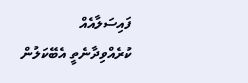ފައިސަލާއެއް ކުރެއްވިދާނެތީ އެބޭކަލުން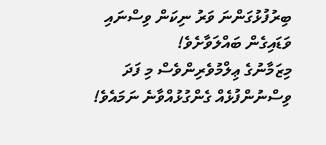ބިރުފުޅުގަންނަ ވަރު ނިކަން ވިސްނައި ވަޑައިގެން ބައްލަވާށެވެ!
މިޒަމާނުގެ ޢިލްމުވެރިންވެސް މި ފަދަ ވިސްނުންފުޅެއް ގެންގުޅުއްވާނެ ނަމައެވެ!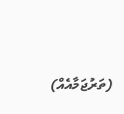(ތަރުޖަމާއެއް)